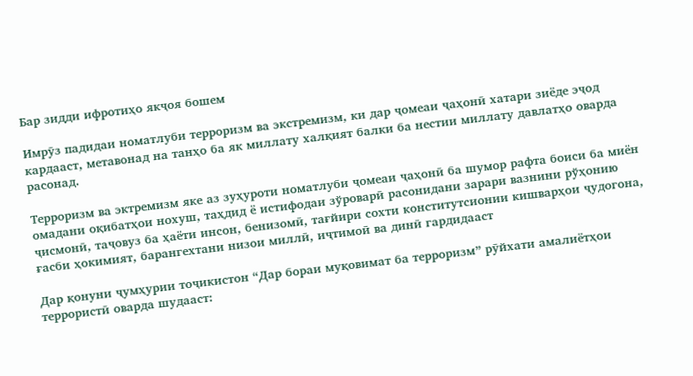Бар зидди ифротиҳо якҷоя бошем

Имрӯз падидаи номатлуби терроризм ва экстремизм, ки дар ҷомеаи ҷаҳонӣ хатари зиёде эҷод кардааст, метавонад на танҳо ба як миллату халқият балки ба нестии миллату давлатҳо оварда расонад.

Терроризм ва эктремизм яке аз зуҳуроти номатлуби ҷомеаи ҷаҳонӣ ба шумор рафта боиси ба миён омадани оқибатҳои нохуш, таҳдид ё истифодаи зўроварӣ расонидани зарари вазнини рўҳонию ҷисмонӣ, таҷовуз ба ҳаёти инсон, бенизомӣ, тағйири сохти конститутсионии кишварҳои ҷудогона, ғасби ҳокимият, барангехтани низои миллӣ, иҷтимоӣ ва динӣ гардидааст

Дар қонуни ҷумҳурии тоҷикистон “Дар бораи муқовимат ба терроризм” рӯйхати амалиётҳои террористӣ оварда шудааст: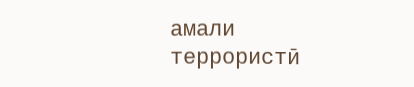амали террористӣ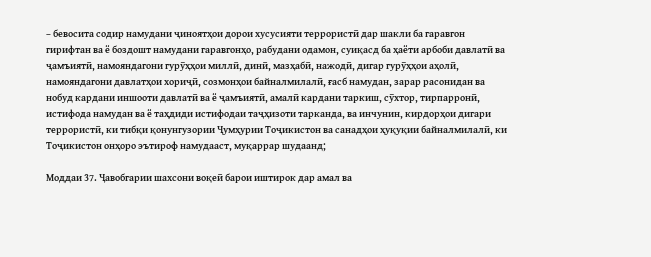– бевосита содир намудани ҷиноятҳои дорои хусусияти террористӣ дар шакли ба гаравгон гирифтан ва ё боздошт намудани гаравгонҳо, рабудани одамон, суиқасд ба ҳаёти арбоби давлатӣ ва ҷамъиятӣ, намояндагони гурӯҳҳои миллӣ, динӣ, мазҳабӣ, нажодӣ, дигар гурӯҳҳои аҳолӣ, намояндагони давлатҳои хориҷӣ, созмонҳои байналмилалӣ, ғасб намудан, зарар расонидан ва нобуд кардани иншооти давлатӣ ва ё ҷамъиятӣ, амалӣ кардани таркиш, сӯхтор, тирпарронӣ, истифода намудан ва ё таҳдиди истифодаи таҷҳизоти тарканда, ва инчунин, кирдорҳои дигари террористӣ, ки тибқи қонунгузории Ҷумҳурии Тоҷикистон ва санадҳои ҳуқуқии байналмилалӣ, ки  Тоҷикистон онҳоро эътироф намудааст, муқаррар шудаанд;

Моддаи 37. Ҷавобгарии шахсони воқеӣ барои иштирок дар амал ва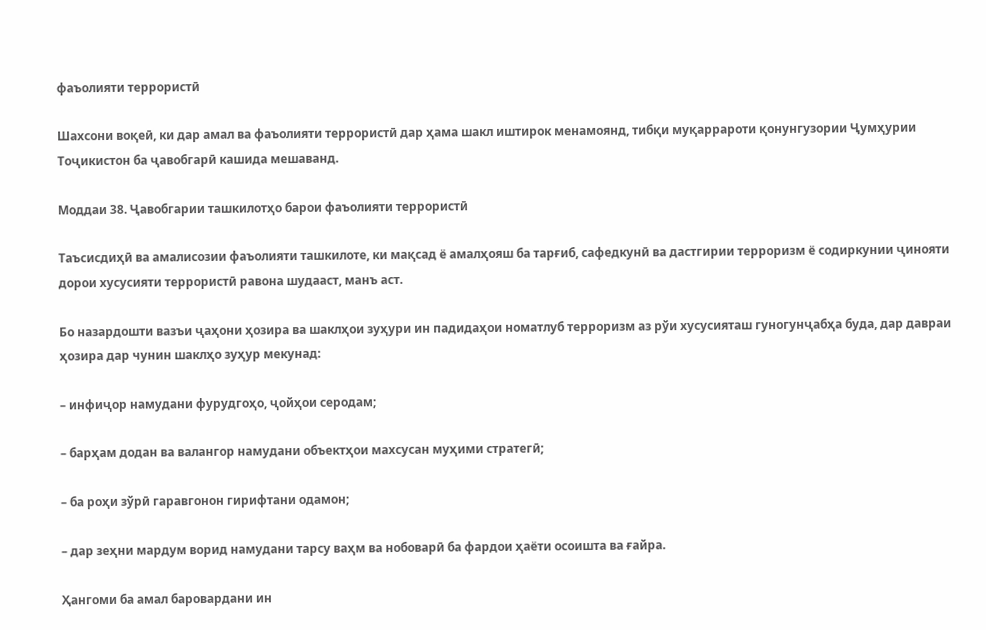фаъолияти террористӣ

Шахсони воқеӣ, ки дар амал ва фаъолияти террористӣ дар ҳама шакл иштирок менамоянд, тибқи муқаррароти қонунгузории Ҷумҳурии Тоҷикистон ба ҷавобгарӣ кашида мешаванд.

Моддаи 38. Ҷавобгарии ташкилотҳо барои фаъолияти террористӣ

Таъсисдиҳӣ ва амалисозии фаъолияти ташкилоте, ки мақсад ё амалҳояш ба тарғиб, сафедкунӣ ва дастгирии терроризм ё содиркунии ҷинояти дорои хусусияти террористӣ равона шудааст, манъ аст.

Бо назардошти вазъи ҷаҳони ҳозира ва шаклҳои зуҳури ин падидаҳои номатлуб терроризм аз рўи хусусияташ гуногунҷабҳа буда, дар давраи ҳозира дар чунин шаклҳо зуҳур мекунад:

– инфиҷор намудани фурудгоҳо, ҷойҳои серодам;

– барҳам додан ва валангор намудани объектҳои махсусан муҳими стратегӣ;

– ба роҳи зўрӣ гаравгонон гирифтани одамон;

– дар зеҳни мардум ворид намудани тарсу ваҳм ва нобоварӣ ба фардои ҳаёти осоишта ва ғайра.

Ҳангоми ба амал баровардани ин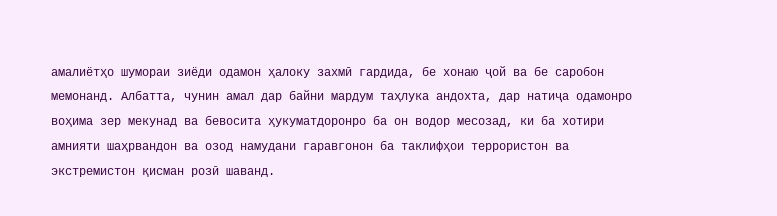амалиётҳо шумораи зиёди одамон ҳалоку захмӣ гардида, бе хонаю ҷой ва бе саробон мемонанд. Албатта, чунин амал дар байни мардум таҳлука андохта, дар натиҷа одамонро воҳима зер мекунад ва бевосита ҳукуматдоронро ба он водор месозад, ки ба хотири амнияти шаҳрвандон ва озод намудани гаравгонон ба таклифҳои террористон ва экстремистон қисман розӣ шаванд.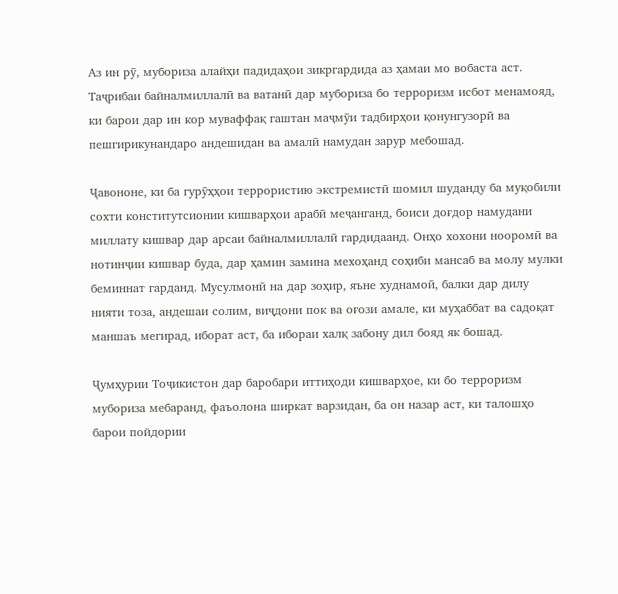Аз ин рӯ, мубориза алайҳи падидаҳои зикргардида аз ҳамаи мо вобаста аст. Таҷрибаи байналмиллалӣ ва ватанӣ дар мубориза бо терроризм исбот менамояд, ки барои дар ин кор муваффақ гаштан маҷмӯи тадбирҳои қонунгузорӣ ва пешгирикунандаро андешидан ва амалӣ намудан зарур мебошад.

Ҷавононе, ки ба гурӯҳҳои террористию экстремистӣ шомил шуданду ба муқобили сохти конститутсионии кишварҳои арабӣ меҷанганд, боиси доғдор намудани миллату кишвар дар арсаи байналмиллалӣ гардидаанд. Онҳо хохони нооромӣ ва нотинҷии кишвар буда, дар ҳамин замина мехоҳанд соҳиби мансаб ва молу мулки беминнат гарданд. Мусулмонӣ на дар зоҳир, яъне худнамоӣ, балки дар дилу нияти тоза, андешаи солим, виҷдони пок ва оғози амале, ки муҳаббат ва садоқат маншаъ мегирад, иборат аст, ба ибораи халқ забону дил бояд як бошад.

Ҷумҳурии Тоҷикистон дар баробари иттиҳоди кишварҳое, ки бо терроризм мубориза мебаранд, фаъолона ширкат варзидан, ба он назар аст, ки талошҳо барои пойдории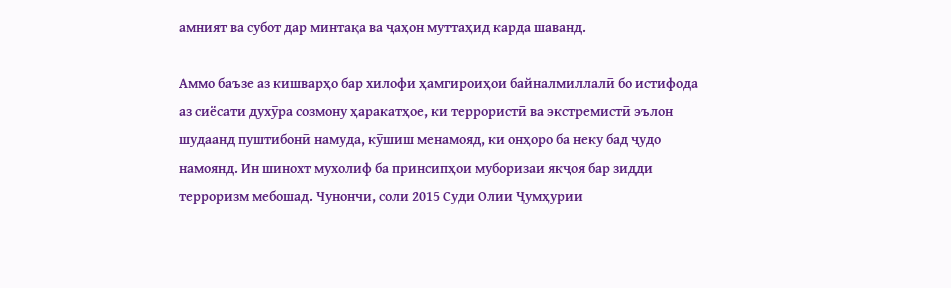амният ва субот дар минтақа ва ҷаҳон муттаҳид карда шаванд.

Аммо баъзе аз кишварҳо бар хилофи ҳамгироиҳои байналмиллалӣ бо истифода аз сиёсати духӯра созмону ҳаракатҳое, ки террористӣ ва экстремистӣ эълон шудаанд пуштибонӣ намуда, кӯшиш менамояд, ки онҳоро ба неку бад ҷудо намоянд. Ин шинохт мухолиф ба принсипҳои муборизаи якҷоя бар зидди терроризм мебошад. Чунончи, соли 2015 Суди Олии Ҷумҳурии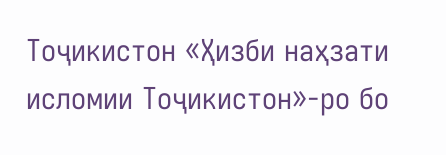Тоҷикистон «Ҳизби наҳзати исломии Тоҷикистон»-ро бо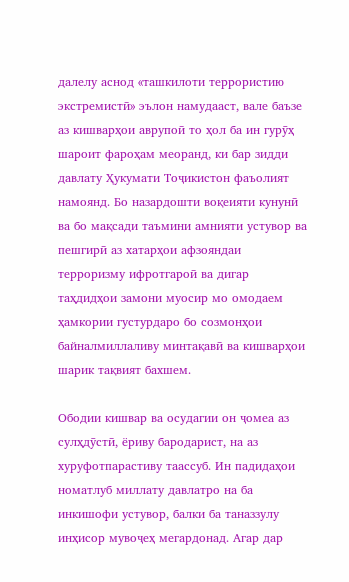далелу аснод «ташкилоти террористию экстремистӣ» эълон намудааст, вале баъзе аз кишварҳои аврупоӣ то ҳол ба ин гурӯҳ шароит фароҳам меоранд, ки бар зидди давлату Ҳукумати Тоҷикистон фаъолият намоянд. Бо назардошти воқеияти кунунӣ ва бо мақсади таъмини амнияти устувор ва пешгирӣ аз хатарҳои афзояндаи терроризму ифротгароӣ ва дигар таҳдидҳои замони муосир мо омодаем ҳамкории густурдаро бо созмонҳои байналмиллаливу минтақавӣ ва кишварҳои шарик тақвият бахшем.

Ободии кишвар ва осудагии он ҷомеа аз сулҳдӯстӣ, ёриву бародарист, на аз хуруфотпарастиву таассуб. Ин падидаҳои номатлуб миллату давлатро на ба инкишофи устувор, балки ба таназзулу инҳисор мувоҷеҳ мегардонад. Агар дар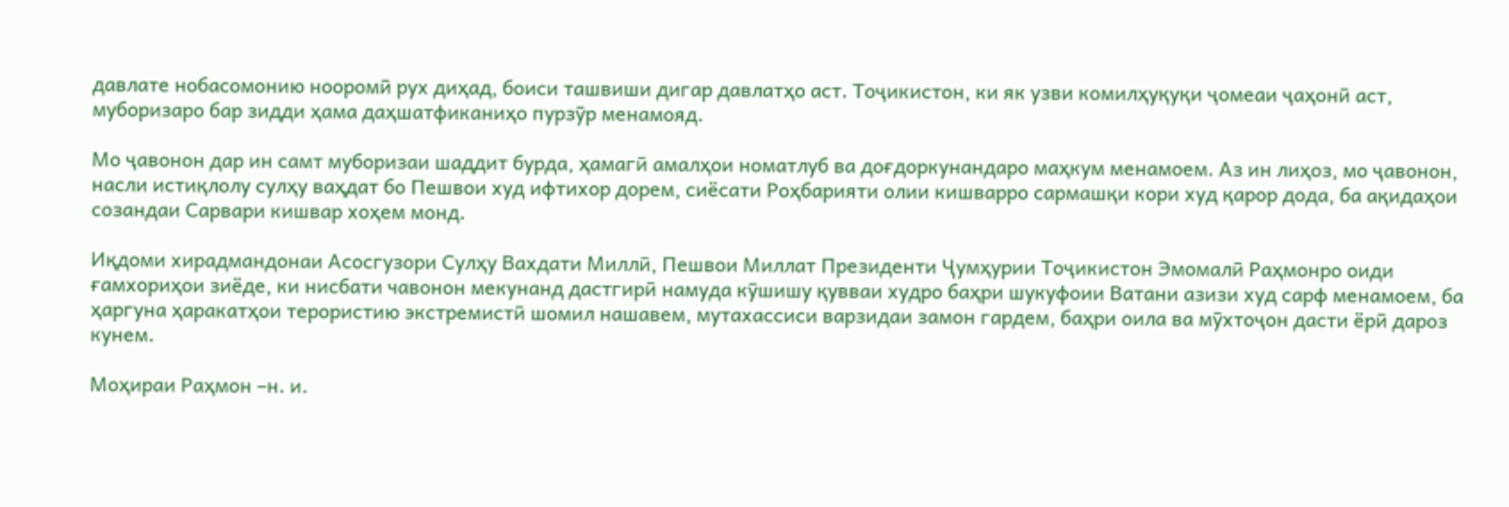давлате нобасомонию нооромӣ рух диҳад, боиси ташвиши дигар давлатҳо аст. Тоҷикистон, ки як узви комилҳуқуқи ҷомеаи ҷаҳонӣ аст, муборизаро бар зидди ҳама даҳшатфиканиҳо пурзӯр менамояд.

Мо ҷавонон дар ин самт муборизаи шаддит бурда, ҳамагӣ амалҳои номатлуб ва доғдоркунандаро маҳкум менамоем. Аз ин лиҳоз, мо ҷавонон, насли истиқлолу сулҳу ваҳдат бо Пешвои худ ифтихор дорем, сиёсати Роҳбарияти олии кишварро сармашқи кори худ қарор дода, ба ақидаҳои созандаи Сарвари кишвар хоҳем монд.

Иқдоми хирадмандонаи Асосгузори Сулҳу Вахдати Миллӣ, Пешвои Миллат Президенти Ҷумҳурии Тоҷикистон Эмомалӣ Раҳмонро оиди ғамхориҳои зиёде, ки нисбати чавонон мекунанд дастгирӣ намуда кӯшишу қувваи худро баҳри шукуфоии Ватани азизи худ сарф менамоем, ба ҳаргуна ҳаракатҳои терористию экстремистӣ шомил нашавем, мутахассиси варзидаи замон гардем, баҳри оила ва мӯхтоҷон дасти ёрӣ дароз кунем.

Моҳираи Раҳмон –н. и.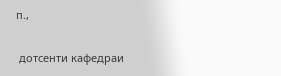п.,

 дотсенти кафедраи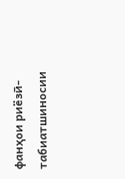фанҳои риёзӣ-табиатшиносии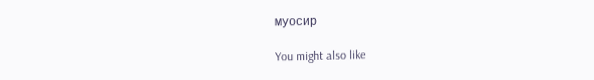муосир

You might also like